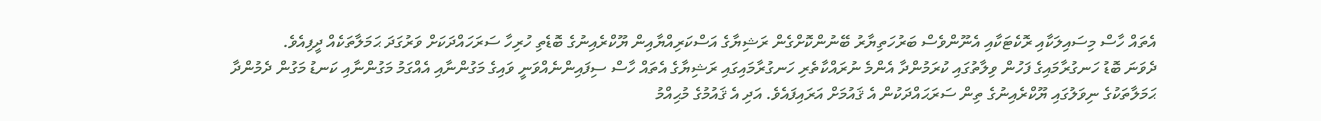އެތައް ހާސް މިސައިލަކާއި ރޮކެޓަކާއި އެނޫންވެސް ބަރުހަތިޔާރު ބޭނުންކޮށްގެން ރަޝިޔާގެ އަސްކަރިއްޔާއިން ޔޫކްރެއިނުގެ ބޮޑެތި ހުރިހާ ސަރަހައްދަކަށް ވަރުގަދަ ޙަމަލާތަކެއް ދީފިއެވެ.
ދެވަނަ ބޮޑު ހަނގުރާމައިގެ ފަހުން ވިލާތުގައި ކުރަމުންދާ އެންމެ ނުރައްކާތެރި ހަނގުރާމައިގައި ރަޝިޔާގެ އެތައް ހާސް ސިފައިންނެއްވަނީ ވައިގެ މަގުންނާއި އެއްގަމު މަގުންނާއި ކަނޑު މަގުން ދެމުންދާ ޙަމަލާތަކުގެ ނިވަލުގައި ޔޫކްރެއިނުގެ ތިން ސަރަޙައްދަކުން އެ ޤައުމަށް އަރައިފައެވެ. އަދި އެ ޤައުމުގެ މުޙިއްމު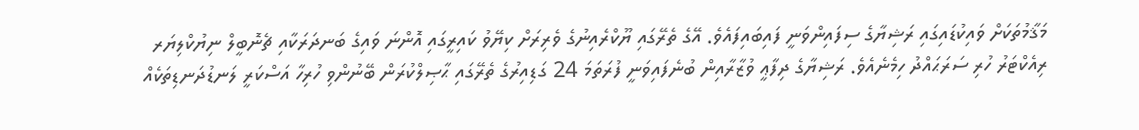މަޤާމުތަކަށް ވައިކުޑައިގައި ރަޝިޔާގެ ސިފައިންވަނީ ފައިބައިފައެވެ. އޭގެ ތެރޭގައި ޔޫކްރެއިނުގެ ވެރިރަށް ކިޔޭވު ކައިރީގައި އޮންނަ ވައިގެ ބަނދަރަކާއި ޗެނޮބީލް ނިޔުކްލިޔަރ ރިއެކްޓަރު ހުރި ސަރަޙައްދު ހިމެނެއެވެ. ރަޝިޔާގެ ދިފާޢީ ވުޒާރާއިން ބުނެފައިވަނީ ފުރަތަމަ 24 ގަޑިއިރުގެ ތެރޭގައި ޙާޞިލްކުރަން ބޭނުންވި ހުރިހާ އަސްކަރީ ލަނޑުދަނޑިތަކެއް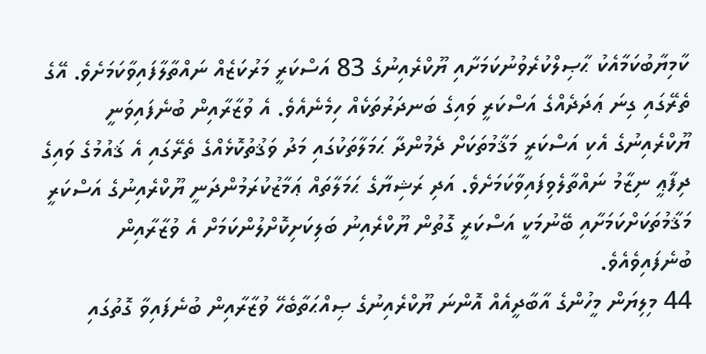ކާމިޔާބުކަމާއެކު ޙާޞިލްކުރެވުނުކަމަށާއި ޔޫކްރެއިނުގެ 83 އަސްކަރީ މަރުކަޒެއް ނައްތާލާފައިވާކަމަށެވެ. އޭގެ ތެރޭގައި ގިނަ ޢަދަދެއްގެ އަސްކަރީ ވައިގެ ބަނދަރުތަކެއް ހިމެނެއެވެ. އެ ވުޒާރާއިން ބުނެފައިވަނީ ޔޫކްރެއިނުގެ އެކި އަސްކަރީ މަޤާމުތަކަށް ދެމުންދާ ޙަމަލާތަކުގައި މަދު ވަޤުތުކޮޅެއްގެ ތެރޭގައި އެ ޤައުމުގެ ވައިގެ ދިފާޢީ ނިޒާމު ނައްތާލެވިފައިވާކަމަށެވެ. އަދި ރަޝިޔާގެ ޙަމަލާތައް ޢަމާޒުކުރަމުންދަނީ ޔޫކްރެއިނުގެ އަސްކަރީ މަޤާމުތަކަށްކަމަށާއި ބޭނުމަކީ އަސްކަރީ ގޮތުން ޔޫކްރެއިނު ބަލިކަށިކޮށްލުންކަމަށް އެ ވުޒާރާއިން ބުނެފައިވެއެވެ.
44 މިލިޔަން މީހުންގެ އާބާދީއެއް އޮންނަ ޔޫކްރެއިނުގެ ޞިއްޙަތާބެހޭ ވުޒާރާއިން ބުނެފައިވާ ގޮތުގައި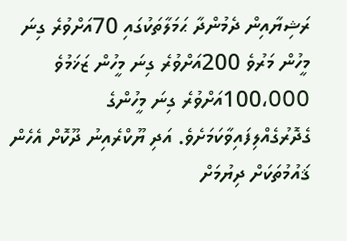ރަޝިޔާއިން ދެމުންދާ ޙަމަލާތަކުގައި 70އަށްވުރެ ގިނަ މީހުން މަރުވެ 200އަށްވުރެ ގިނަ މީހުން ޒަޚަމުވެ 100،000އަށްވުރެ ގިނަ މީހުންގެ ގެދޮރުގެއްލިފައިވާކަމަށެވެ. އަދި ޔޫކްރެއިނު ދޫކޮށް އެހެން ޤައުމުތަކަށް ދިޔުމަށް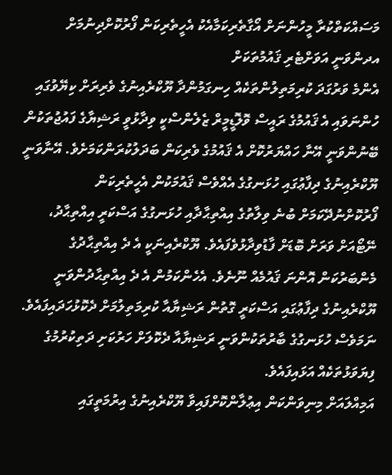މަސައްކަތްކުރާ މީހުންނަށް އޯގާތެރިކަމާއެކު އެހީތެރިކަން ފޯރުކޮށްދިނުމަށް އދންވަނީ އަވަށްޓެރި ޤައުމުތަކަށް
އެންމެ ވަރުގަދަ ކުރިމަތިލުންތަކެއް ހިނގަމުންދާ ޔޫކްރެއިނުގެ ވެރިރަށް ކިޔޭވުގައި ހުންނަވައި އެ ޤައުމުގެ ރައީސް ވޮލޮޑީމީރް ޒެލެންސްކީ ވިދާޅުވީ ރަޝިޔާގެ ފައުޖުތަކުން ބޭނުންވަނީ އޭނާ ހައްޔަރުކޮށް އެ ޤައުމުގެ ވެރިކަން ބަދަލުކުރަންކަމަށެވެ. އޭނާވަނީ ޔޫކްރެއިނުގެ ދިފާޢުގައި ހުޅަނގުގެ އެއްވެސް ޤައުމަކުން އެހީތެރިކަން ފޯރުކޮށްނުދޭކަމަށް ބުނެ ވިލާތުގެ އިއްތިޙާދާއި ހުޅަނގުގެ އަސްކަރީ އިއްތިޙާދު، ނޭޓޯއަށް ވަރަށް ބޮޑަށް ފާޑުވިދާޅުވެފައެވެ. ޔޫކްރެއިނަކީ އެ ދެ އިއްތިޙާދުގެ މެންބަރުކަން އޮންނަ ޤައުމެއް ނޫނެވެ. އެހެންކަމުން އެ ދެ އިއްތިޙާދުންވަނީ ޔޫކްރެއިނުގެ ދިފާޢުގައި އަސްކަރީ ގޮތުން ރަޝިޔާއާ ކުރިމަތިލުމަށް ދެކޮޅުހަދައިފައެވެ. ނަމަވެސް ހުޅަނގުގެ ބާރުތަކުންވަނީ ރަޝިޔާއާ ދެކޮލަށް ހަރުކަށި ދަތިކުރުމުގެ ފިޔަވަޅުތަކެއް އަޅައިފައެވެ.
އަމިއްލައަށް މިނިވަންކަން އިޢުލާންކޮށްފައިވާ ޔޫކްރެއިނުގެ އިރުމަތީގައި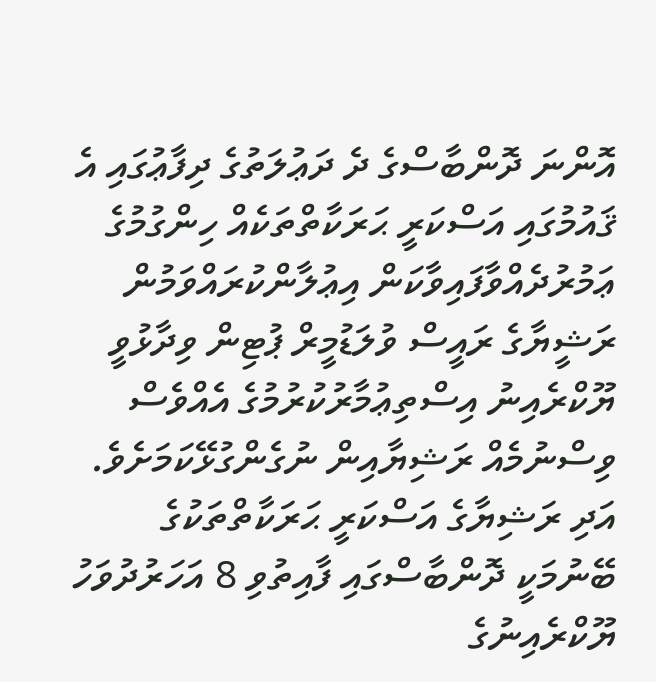އޮންނަ ދޮންބާސްގެ ދެ ދަޢުލަތުގެ ދިފާޢުގައި އެ ޤައުމުގައި އަސްކަރީ ޙަރަކާތްތަކެއް ހިންގުމުގެ ޢަމުރުދެއްވާފައިވާކަން އިޢުލާންކުރައްވަމުން ރަޝީޔާގެ ރައީސް ވުލަޑުމީރް ޕުޓިން ވިދާޅުވީ ޔޫކްރެއިނު އިސްތިޢުމާރުކުރުމުގެ އެއްވެސް ވިސްނުމެއް ރަޝިޔާއިން ނުގެންގުޅޭކަމަށެވެ. އަދި ރަޝިޔާގެ އަސްކަރީ ޙަރަކާތްތަކުގެ ބޭނުމަކީ ދޮންބާސްގައި ފާއިތުވި 8 އަހަރުދުވަހު ޔޫކްރެއިނުގެ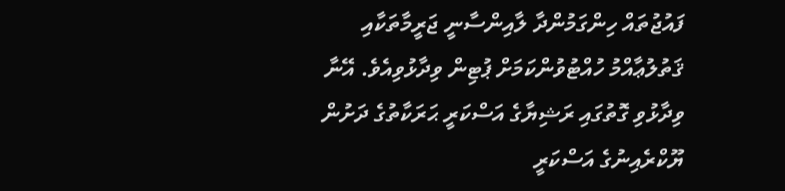ފައުޖުތައް ހިންގަމުންދާ ލާއިންސާނީ ޖަރީމާތަކާއި ޤަތުލުޢާއްމު ހުއްޓުވުންކަމަށް ޕުޓިން ވިދާޅުވިއެވެ. އޭނާ ވިދާޅުވި ގޮތުގައި ރަޝިޔާގެ އަސްކަރީ ޙަރަކާތުގެ ދަށުން ޔޫކްރެއިނުގެ އަސްކަރީ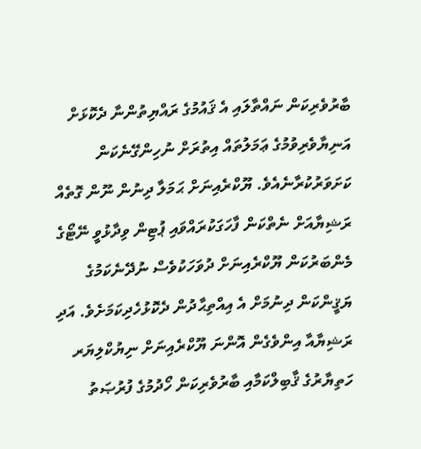ބާރުވެރިކަން ނައްތާލައި އެ ޤައުމުގެ ރައްޔިތުންނާ ދެކޮޅަށް އަނިޔާވެރިވުމުގެ ޢަމަލުތައް އިތުރަށް ނުހިންގޭނެކަން ކަށަވަރުކުރާނެއެވެ. ޔޫކްރެއިނަށް ޙަމަލާ ދިނުން ނޫން ގޮތެއް ރަޝިޔާއަށް ނެތްކަން ފާހަގަކުރައްވައި ޕުޓިން ވިދާޅުވީ ނޭޓޯގެ މެންބަރުކަން ޔޫކްރެއިނަށް ދުވަހަކުވެސް ނުދޭނެކަމުގެ ޔަޤީންކަން ދިނުމަށް އެ އިއްތިޙާދުން ދެކޮޅުހެދިކަމަށެވެ. އަދި ރަޝިޔާއާ އިންވެގެން އޮންނަ ޔޫކްރެއިނަށް ނިޔުކްލިޔަރ ހަތިޔާރުގެ ޤާބިލްކަމާއި ބާރުވެރިކަން ހޯދުމުގެ ފުރުޞަތު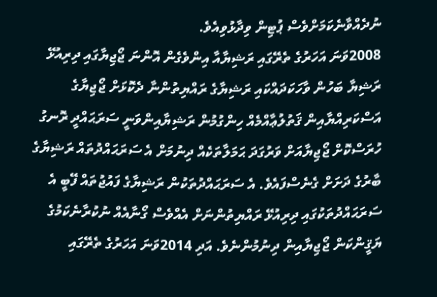ނުދެއްވާނެކަމަށްވެސް ޕުޓިން ވިދާޅުވިއެވެ.
2008ވަނަ އަހަރުގެ ތެރޭގައި ރަޝިޔާއާ އިންވެގެން އޮންނަ ޖޯޖިޔާގައި ދިރިއުޅޭ ރަޝިޔާ ބަހުން ވާހަކަދައްކައި ރަޝިޔާގެ ރައްޔިތުންނާ ދެކޮޅަށް ޖޯޖިޔާގެ އަސްކަރިއްޔާއިން ޤަތުލުޢާއްމެއް ހިންގުމުން ރަޝިޔާއިންވަނީ ސަރަޙައްދީ ރޮނގު ހުރަސްކޮށް ޖޯޖިޔާއަށް ވަރުގަދަ ޙަމަލާތަކެއް ދިނުމަށް އެ ސަރަޙައްދުތައް ރަޝިޔާގެ ބާރުގެ ދަށަށް ގެނެސްފައެވެ. އެ ސަރަޙައްދުތަކުން ރަޝިޔާގެ ފައުޖުތައް ފޭބީ އެ ސަރަޙައްދުތަކުގައި ދިރިއުޅޭ ރައްޔިތުންނަށް އެއްވެސް ގޯނާއެއް ނުކުރާނެކަމުގެ ޔަޤީންކަން ޖޯޖިޔާއިން ދިނުމުންނެވެ. އަދި 2014ވަނަ އަހަރުގެ ތެރޭގައި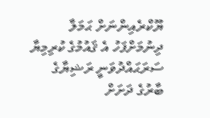ޔޫކްރެއިންނަށް ޙަމަލާ ދިނުމަށްފަހު އެ ޤައުމުގެ ކުރިމިޔާ ސަރަޙައްދުވަނީ ރަޝިޔާގެ ބާރުގެ ދަށަށް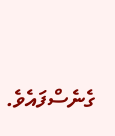ގެނެސްފައެވެ.